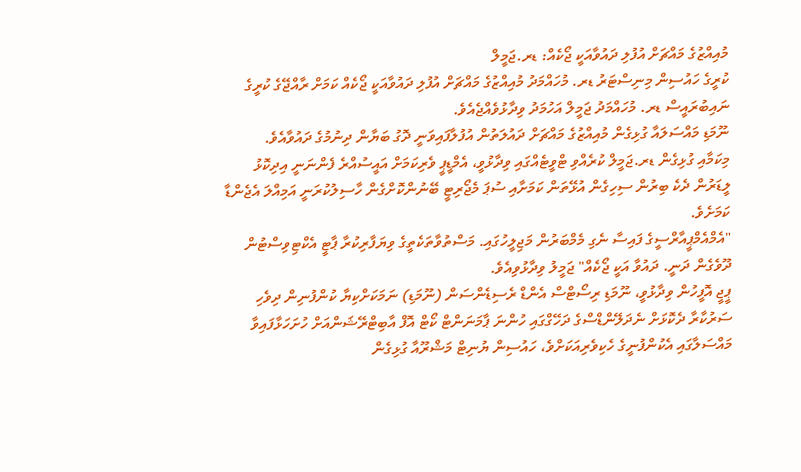މުއިއްޒުގެ މައްޗަށް އުފުލި ދައުވާއަކީ ޖޯކެއް: ޑރ.ޖަމީލް
ކުރީގެ ހައުސިން މިނިސްޓަރު ޑރ. މުހައްމަދު މުއިއްޒުގެ މައްޗަށް އުފުލި ދައުވާއަކީ ޖޯކެއް ކަމަށް ރާއްޖޭގެ ކުރީގެ ނައިބުރައީސް ޑރ. މުހައްމަދު ޖަމީލް އަހުމަދު ވިދާޅުވެއްޖެއެވެ.
ނޫމަޑި މައްސަލައާ ގުޅިގެން މުއިއްޒުގެ މައްޗަށް ދައުލަތުން އުފުލާފައިވަނީ ދޮގު ބަޔާން ދިނުމުގެ ދައުވާއެވެ.
މިކަމާއި ގުޅިގެން ޑރ.ޖަމީލް ކުރެއްވި ޓްވީޓެއްގައި ވިދާޅުވީ، އެމްޑީޕީ ވެރިކަމަށް އައީސުއްރެ ފެންނަނީ އިދިކޮޅު ލީޑަރުން ދެކެ ބިރުން ސިހިގެން އުޅޭތަން ކަމަށާއި ސުޕަ މެޖޯރިޓީ ބޭނުންކޮށްގެން ހާސިލުކުރަނީ އަމިއްލަ އެޖެންޑާ ކަމަށެވެ.
"އެމްއެމްޕީއާރްސީގެ ފައިސާ ނެގި މެމްބަރުން މަޖިލީހުގައި. މަސްތުވާތަކެތީގެ ވިޔަފާރިކުރާ ޕާޓީ އެކްޓިވިސްޓުން ދޫވެގެން ދަނީ. ދައުވާ އަކީ ޖޯކެއް" ޖަމީލު ވިދާޅުވިއެވެ.
ޕީޖީ އޮފީހުން ވިދާޅުވީ، ނޫމަޑި ރިސޯޓްސް އެންޑް ރެސިޑެންސަން (ނޫމަޑި) ނަމަކަށްކިޔާ ކުންފުނިން ދިވެހި ސަރުކާރާ ދެކޮޅަށް ނެދަލޭންޑްސްގެ ދަހޭގްގައި ހުންނަ ޕާމަނަންޓް ކޯޓް އޮފް އާބިޓްރޭޝަންއަށް ހުށަހަޅާފައިވާ މައްސަލާގައި އެކުންފުނީގެ ހެކިވެރިއަކަށްވެ، ހައުސިން ޔުނިޓް މަޝްރޫއާ ގުޅިގެން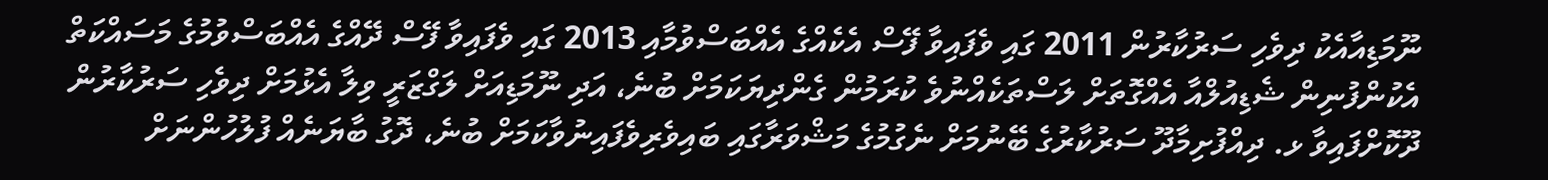ނޫމަޑިއާއެކު ދިވެހި ސަރުކާރުން 2011 ގައި ވެފައިވާ ފޭސް އެކެއްގެ އެއްބަސްވުމާއި 2013 ގައި ވެފައިވާ ފޭސް ދޭއްގެ އެއްބަސްވުމުގެ މަސައްކަތް އެކުންފުނިން ޝެޑިއުލްއާ އެއްގޮތަށް ލަސްތަކެއްނުވެ ކުރަމުން ގެންދިޔަކަމަށް ބުނެ، އަދި ނޫމަޑިއަށް ލަގްޒަރީ ވިލާ އެޅުމަށް ދިވެހި ސަރުކާރުން ދޫކޮށްފައިވާ ޅ. ދިއްފުށިމާދޫ ސަރުކާރުގެ ބޭނުމަށް ނެގުމުގެ މަޝްވަރާގައި ބައިވެރިވެފައިނުވާކަމަށް ބުނެ، ދޮގު ބާޔަނެއް ފުލުހުންނަށް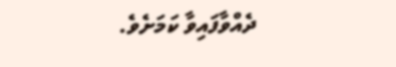ދެއްވާފައިވާ ކަމަށެވެ.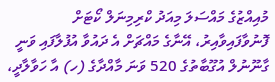މުއިއްޒުގެ މައްސަލަ މިއަދު ކްރިމިނަލް ކޯޓަށް ފޮނުވާފައިވާއިރު، އޭނާގެ މައްޗަށް އެ ދައުވާ އުފުލާފައި ވަނީ ގާނޫނުލް އުގޫބާތުގެ 520 ވަނަ މާއްދާގެ (ހ) އާ ހަވާލާދީ،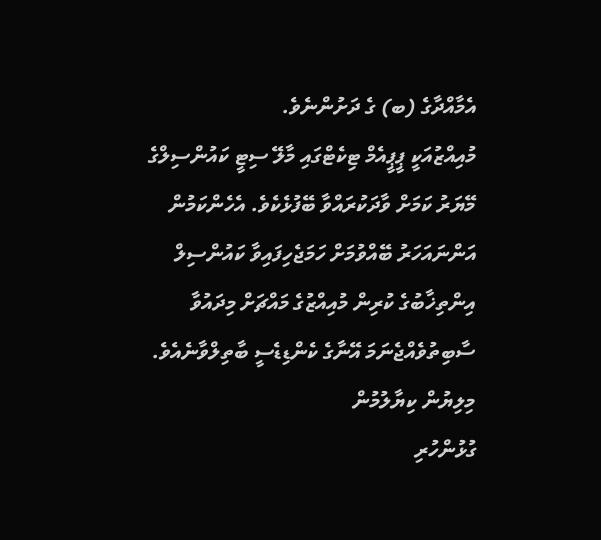އެމާއްދާގެ (ބ) ގެ ދަށުންނެވެ.
މުއިއްޒުއަކީ ޕީޕީއެމް ޓިކެޓްގައި މާލޭ ސިޓީ ކައުންސިލްގެ މޭޔަރު ކަމަށް ވާދަކުރައްވާ ބޭފުޅެކެވެ. އެހެންކަމުން އަންނައަހަރު ބޭއްވުމަށް ހަމަޖެހިފައިވާ ކައުންސިލް އިންތިޚާބުގެ ކުރިން މުއިއްޒުގެ މައްޗަށް މިދައުވާ ސާބިތުވެއްޖެނަމަ އޭނާގެ ކެންޑިޑެސީ ބާތިލްވާނެއެވެ.
މިލިޔުން ކިޔާލުމުން
ގުޅުންހުރި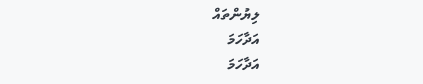ލިޔުންތައް
އަދާހަމަ
އަދާހަމަ